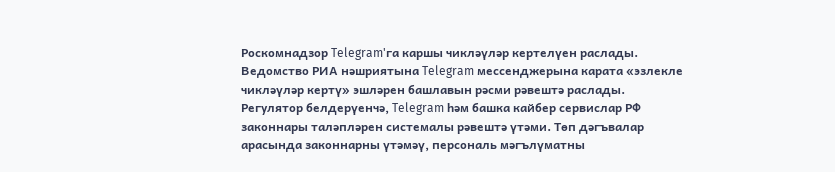Роскомнадзор Telegram'га каршы чикләүләр кертелүен раслады.
Ведомство РИА нәшриятына Telegram мессенджерына карата «эзлекле чикләүләр кертү» эшләрен башлавын рәсми рәвештә раслады.
Регулятор белдерүенчә, Telegram һәм башка кайбер сервислар РФ законнары таләпләрен системалы рәвештә үтәми. Төп дәгъвалар арасында законнарны үтәмәү, персональ мәгълүматны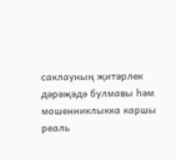саклауның җитәрлек дәрәҗәдә булмавы һәм мошенниклыкка каршы реаль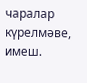чаралар күрелмәве, имеш.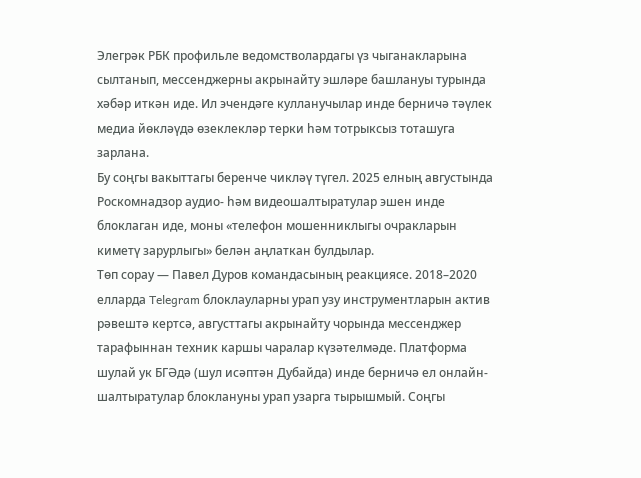Элегрәк РБК профильле ведомстволардагы үз чыганакларына сылтанып, мессенджерны акрынайту эшләре башлануы турында хәбәр иткән иде. Ил эчендәге кулланучылар инде берничә тәүлек медиа йөкләүдә өзеклекләр терки һәм тотрыксыз тоташуга зарлана.
Бу соңгы вакыттагы беренче чикләү түгел. 2025 елның августында Роскомнадзор аудио- һәм видеошалтыратулар эшен инде блоклаган иде, моны «телефон мошенниклыгы очракларын киметү зарурлыгы» белән аңлаткан булдылар.
Төп сорау — Павел Дуров командасының реакциясе. 2018–2020 елларда Telegram блоклауларны урап узу инструментларын актив рәвештә кертсә, августтагы акрынайту чорында мессенджер тарафыннан техник каршы чаралар күзәтелмәде. Платформа шулай ук БГӘдә (шул исәптән Дубайда) инде берничә ел онлайн-шалтыратулар блоклануны урап узарга тырышмый. Соңгы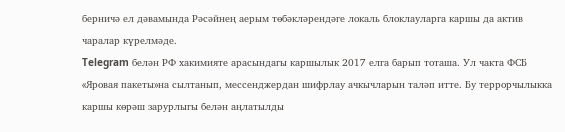берничә ел дәвамында Рәсәйнең аерым төбәкләрендәге локаль блоклауларга каршы да актив чаралар күрелмәде.
Telegram белән РФ хакимияте арасындагы каршылык 2017 елга барып тоташа. Ул чакта ФСБ «Яровая пакеты»на сылтанып, мессенджердан шифрлау ачкычларын таләп итте. Бу террорчылыкка каршы көрәш зарурлыгы белән аңлатылды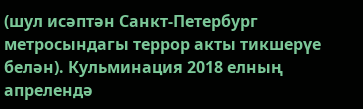(шул исәптән Санкт-Петербург метросындагы террор акты тикшерүе белән). Кульминация 2018 елның апрелендә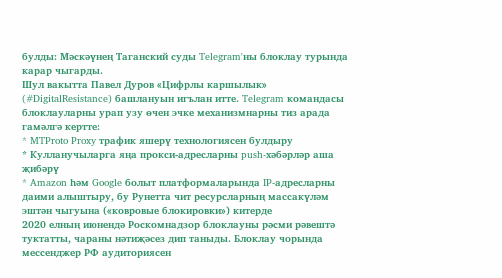булды: Мәскәүнең Таганский суды Telegram'ны блоклау турында карар чыгарды.
Шул вакытта Павел Дуров «Цифрлы каршылык» (#DigitalResistance) башлануын игълан итте. Telegram командасы блоклауларны урап узу өчен эчке механизмнарны тиз арада гамәлгә кертте:
* MTProto Proxy трафик яшерү технологиясен булдыру
* Кулланучыларга яңа прокси-адресларны push-хәбәрләр аша җибәрү
* Amazon һәм Google болыт платформаларында IP-адресларны даими алыштыру, бу Рунетта чит ресурсларның массакүләм эштән чыгуына («ковровые блокировки») китерде
2020 елның июнендә Роскомнадзор блоклауны рәсми рәвештә туктатты, чараны нәтиҗәсез дип таныды. Блоклау чорында мессенджер РФ аудиториясен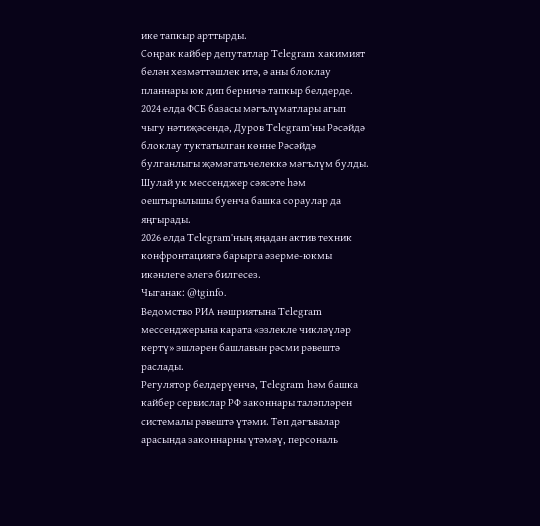ике тапкыр арттырды.
Соңрак кайбер депутатлар Telegram хакимият белән хезмәттәшлек итә, ә аны блоклау планнары юк дип берничә тапкыр белдерде. 2024 елда ФСБ базасы мәгълүматлары агып чыгу нәтиҗәсендә, Дуров Telegram'ны Рәсәйдә блоклау туктатылган көнне Рәсәйдә булганлыгы җәмәгатьчелеккә мәгълүм булды. Шулай ук мессенджер сәясәте һәм оештырылышы буенча башка сораулар да яңгырады.
2026 елда Telegram'ның яңадан актив техник конфронтациягә барырга әзерме-юкмы икәнлеге әлегә билгесез.
Чыганак: @tginfo.
Ведомство РИА нәшриятына Telegram мессенджерына карата «эзлекле чикләүләр кертү» эшләрен башлавын рәсми рәвештә раслады.
Регулятор белдерүенчә, Telegram һәм башка кайбер сервислар РФ законнары таләпләрен системалы рәвештә үтәми. Төп дәгъвалар арасында законнарны үтәмәү, персональ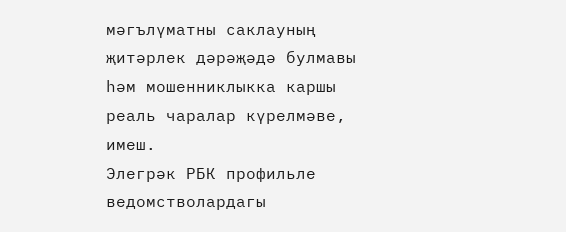мәгълүматны саклауның җитәрлек дәрәҗәдә булмавы һәм мошенниклыкка каршы реаль чаралар күрелмәве, имеш.
Элегрәк РБК профильле ведомстволардагы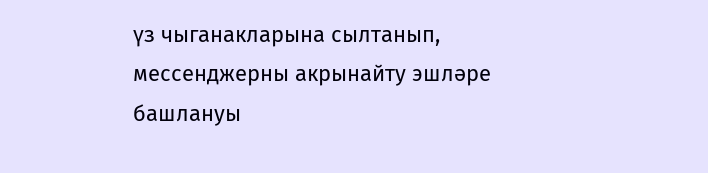үз чыганакларына сылтанып, мессенджерны акрынайту эшләре башлануы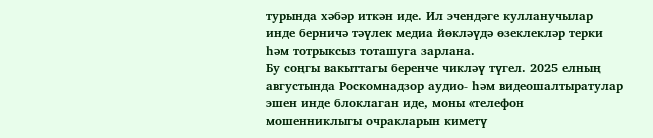турында хәбәр иткән иде. Ил эчендәге кулланучылар инде берничә тәүлек медиа йөкләүдә өзеклекләр терки һәм тотрыксыз тоташуга зарлана.
Бу соңгы вакыттагы беренче чикләү түгел. 2025 елның августында Роскомнадзор аудио- һәм видеошалтыратулар эшен инде блоклаган иде, моны «телефон мошенниклыгы очракларын киметү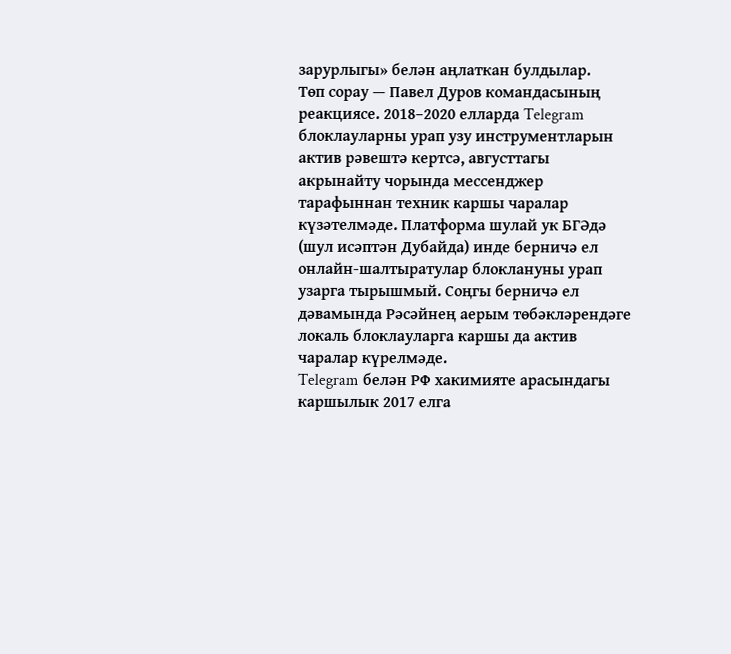зарурлыгы» белән аңлаткан булдылар.
Төп сорау — Павел Дуров командасының реакциясе. 2018–2020 елларда Telegram блоклауларны урап узу инструментларын актив рәвештә кертсә, августтагы акрынайту чорында мессенджер тарафыннан техник каршы чаралар күзәтелмәде. Платформа шулай ук БГӘдә (шул исәптән Дубайда) инде берничә ел онлайн-шалтыратулар блоклануны урап узарга тырышмый. Соңгы берничә ел дәвамында Рәсәйнең аерым төбәкләрендәге локаль блоклауларга каршы да актив чаралар күрелмәде.
Telegram белән РФ хакимияте арасындагы каршылык 2017 елга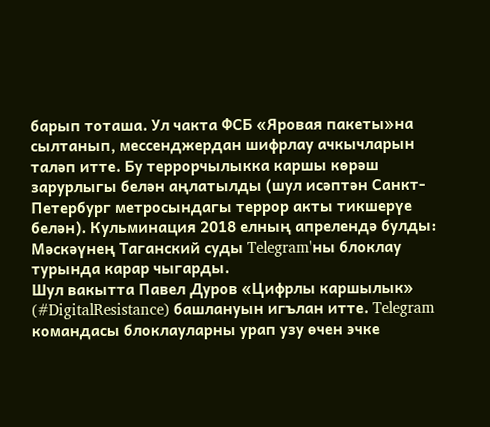барып тоташа. Ул чакта ФСБ «Яровая пакеты»на сылтанып, мессенджердан шифрлау ачкычларын таләп итте. Бу террорчылыкка каршы көрәш зарурлыгы белән аңлатылды (шул исәптән Санкт-Петербург метросындагы террор акты тикшерүе белән). Кульминация 2018 елның апрелендә булды: Мәскәүнең Таганский суды Telegram'ны блоклау турында карар чыгарды.
Шул вакытта Павел Дуров «Цифрлы каршылык» (#DigitalResistance) башлануын игълан итте. Telegram командасы блоклауларны урап узу өчен эчке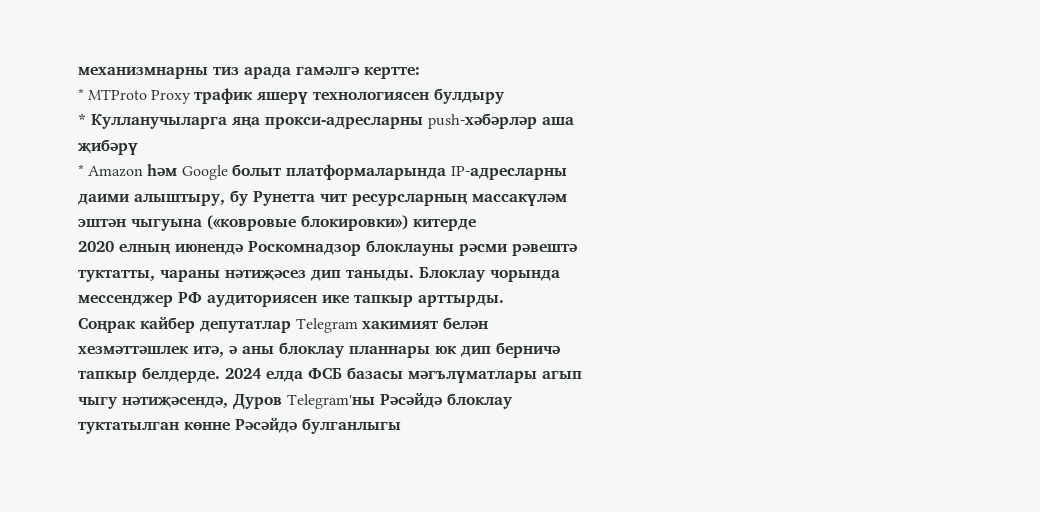механизмнарны тиз арада гамәлгә кертте:
* MTProto Proxy трафик яшерү технологиясен булдыру
* Кулланучыларга яңа прокси-адресларны push-хәбәрләр аша җибәрү
* Amazon һәм Google болыт платформаларында IP-адресларны даими алыштыру, бу Рунетта чит ресурсларның массакүләм эштән чыгуына («ковровые блокировки») китерде
2020 елның июнендә Роскомнадзор блоклауны рәсми рәвештә туктатты, чараны нәтиҗәсез дип таныды. Блоклау чорында мессенджер РФ аудиториясен ике тапкыр арттырды.
Соңрак кайбер депутатлар Telegram хакимият белән хезмәттәшлек итә, ә аны блоклау планнары юк дип берничә тапкыр белдерде. 2024 елда ФСБ базасы мәгълүматлары агып чыгу нәтиҗәсендә, Дуров Telegram'ны Рәсәйдә блоклау туктатылган көнне Рәсәйдә булганлыгы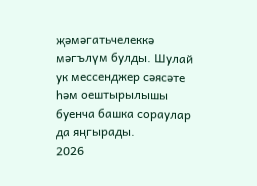җәмәгатьчелеккә мәгълүм булды. Шулай ук мессенджер сәясәте һәм оештырылышы буенча башка сораулар да яңгырады.
2026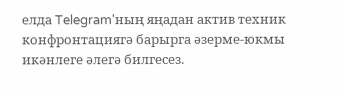елда Telegram'ның яңадан актив техник конфронтациягә барырга әзерме-юкмы икәнлеге әлегә билгесез.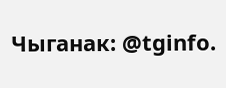Чыганак: @tginfo.